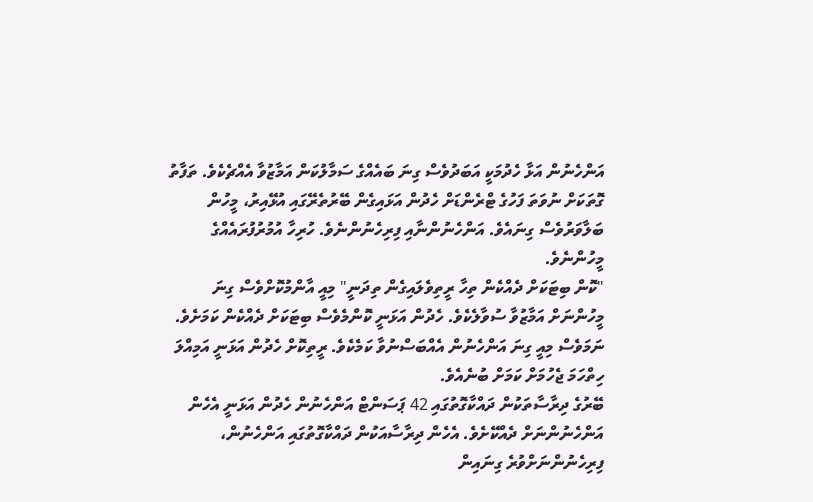އަންހެނުން އަޅާ ހެދުމަކީ އަބަދުވެސް ގިނަ ބައެއްގެ ސަމާލުކަން އަމާޒުވާ އެއްޗެކެވެ. ތަފާތު ގޮތަކަށް ނުވަތަ ފަހުގެ ޓްރެންޑަށް ހެދުން އަޅައިގެން ބޭރުތެރޭގައި އުޅޭއިރު، މީހުން ބަލާވަރުވެސް ގިނައެވެ. އަންހެނުންނާއި ފިރިހެނުންނެވެ. ހުރިހާ އުމުރުފުރައެއްގެ މީހުންނެވެ.
"ކޮން ބިޓަކަށް ދެއްކެން ތިހާ ރީތިވެލައިގެން ތިދަނީ" މިއީ އާންމުކޮށްވެސް ގިނަ މީހުންނަށް އަމާޒުވާ ސުވާލެކެވެ. ހެދުން އަޅަނީ ކޮންމެވެސް ބިޓަކަށް ދެއްކެން ކަމަށެވެ. ނަމަވެސް މިއީ ގިނަ އަންހެނުން އެއްބަސްނުވާ ކަމެކެވެ. ރީތިކޮށް ހެދުން އަޅަނީ އަމިއްލަ ހިތްހަމަ ޖެހުމަށް ކަމަށް ބުނެއެވެ.
ބޭރުގެ ދިރާސާތަކުން ދައްކާގޮތުގައި 42 ޕަސަންޓް އަންހެނުން ހެދުން އަޅަނީ އެހެން އަންހެނުންނަށް ދެއްކޭށެވެ. އެހެން ދިރާސާއަކުން ދައްކާގޮތުގައި އަންހެނުން، ފިރިހެނުންނަށްވުރެ ގިނައިން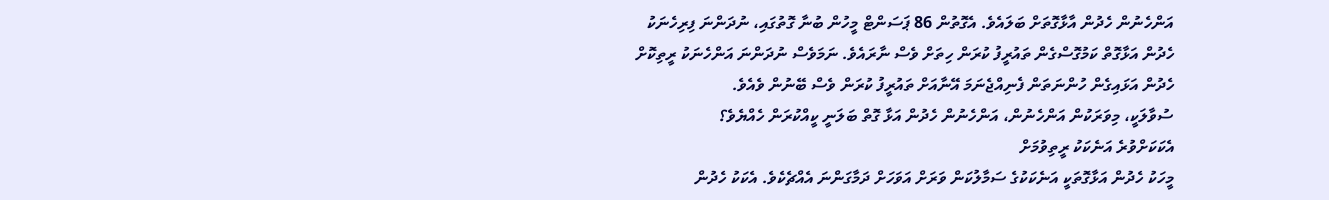އަންހެނުން ހެދުން އާޅާގޮތަށް ބަލައެވެ. އެގޮތުން 86 ޕަސަންޓް މީހުން ބުނާ ގޮތުގައި، ނުދަންނަ ފިރިހެނަކު ހެދުން އަޅާގޮތް ކަމުގޮސްގެން ތައުރީފު ކުރަން ހިތަށް ވެސް ނާރައެވެ. ނަމަވެސް ނުދަންނަ އަންހެނަކު ރީތިކޮށް ހެދުން އަޅައިގެން ހުންނަތަން ފެނިއްޖެނަމަ އޭނާއަށް ތައުރީފު ކުރަން ވެސް ބޭނުން ވެއެވެ.
ސުވާލަކީ، މިވަރަކުން އަންހެނުން، އަންހެނުން ހެދުން އަޅާ ގޮތް ބަލަނީ ކީއްކުރަން ހެއްޔެވެ؟
އެކަކަށްވުރެ އަނެކަކު ރީތިވުމަށް
މީހަކު ހެދުން އަޅާގޮތަކީ އަނެކަކުގެ ސަމާލުކަން ވަރަށް އަވަހަށް ދަމާގަންނަ އެއްޗެކެވެ. އެކަކު ހެދުން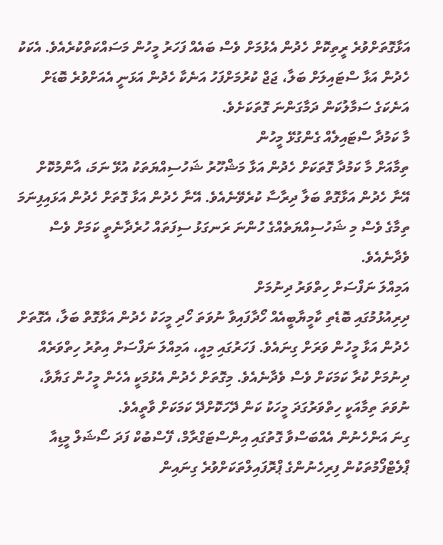އަޅާގޮތަށްވުރެ ރީތިކޮށް ހެދުން އެޅުމަށް ވެސް ބައެއް ފަހަރު މީހުން މަސައްކަތްކުރެއެވެ. އެކަކު ހެދުން އަޅާ ސްޓައިލަށް ބަލާ، ޖަޖް ކުރުމަށްފަހު އަނެކާ ހެދުން އަޅަނީ އެއަށްވުރެ ބޮޑަށް އަނެކަގެ ސަމާލުކަން ދަމާގަންނަ ގޮތަކަށެވެ.
މާ ކަމުދާ ސްޓައިލެއް ގެންގުޅޭ މީހުން
ތިމާއަށް މާ ކަމުދާ ގޮތަކަށް ހެދުން އަޅާ މަޝްހޫރު ޝަހުސިއްޔަތަކު އުޅޭ ނަމަ، އާންމުކޮށް އޭނާ ހެދުން އަޅާގޮތް ބަލާ ދިރާސާ ކުރެވޭނެއެވެ. އޭނާ ހެދުން އަޅާ ގޮތަށް ހެދުން އަޅައިފިނަމަ ތިމާގެ ވެސް މި ޝަހުސިއްޔަތެއްގެ ހުންނަ ރަނގަޅު ސިފަތައް ހުރެދާނެތީ ކަމަށް ވެސް ވެދާނެއެވެ.
އަމިއްލަ ނަފްސަށް ހިތްވަރު ދިނުމަށް
ދިރިއުޅުމުގައި ބޮޑެތި ކާމީޔާބީއެއް ހޯދާފައިވާ ނުވަތަ ހޯދި މީހަކު ހެދުން އަޅާގޮތް ބަލާ، އެގޮތަށް ހެދުން އަޅާ މީހުން ވަރަށް ގިނައެވެ. ފަހަރުގައި މިއީ، އަމިއްލަ ނަފްސަށް އިތުރު ހިތްވަރެއް ދިނުމަށް ކުރާ ކަމަކަށް ވެސް ވެދާނެއެވެ. މިގޮތަށް ހެދުން އެޅުމަކީ އެހެން މީހުން ގަޔާވާ، ނުވަތަ ތިމާއަކީ ހިތްވަރުގަދަ މީހަކު ކަން ދޭހަކޮށްދޭ ކަމަކަށް ވާތީއެވެ.
ގިނަ އަންހެނުން އެއްބަސްވާ ގޮތުގައި އިންސްޓަގްރާމް، ފޭސްބުކް ފަދަ ސޯޝަލް މީޑިއާ ޕްލެޓްފޯމުތަކުން ފިރިހެނުންގެ ޕްރޮފައިލްތަކަށްވުރެ ގިނައިން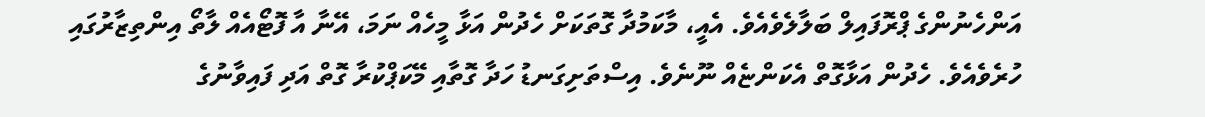އަންހެނުންގެ ޕްރޮފައިލް ބަލާލެވެއެވެ. އެއީ، މާކަމުދާ ގޮތަކަށް ހެދުން އަޅާ މީހެއް ނަމަ، އޭނާ އާ ފޮޓޯއެއް ލާތޯ އިންތިޒާރުގައި ހުރެވެއެވެ. ހެދުން އަޅާގޮތް އެކަންޏެއް ނޫނެވެ. އިސްތަށިގަނޑު ހަދާ ގޮތާއި މޭކަޕްކުރާ ގޮތް އަދި ފައިވާނުގެ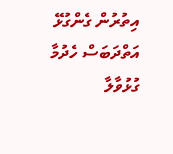އިތުރުން ގެންގުޅޭ އަތްދަބަސް ހެދުމާ ގުޅުވާލާ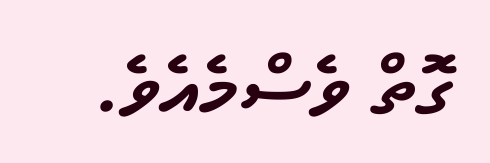ގޮތް ވެސްމެއެވެ.